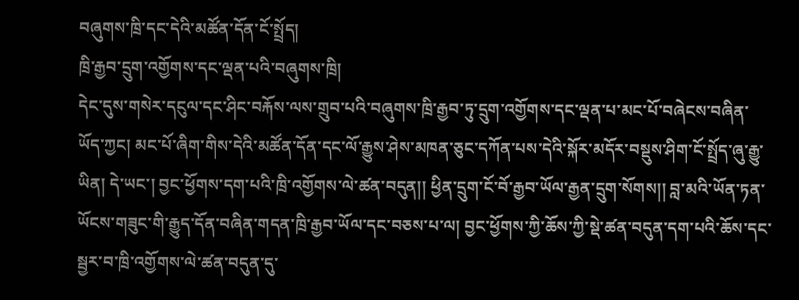བཞུགས་ཁྲི་དང་དེའི་མཚོན་དོན་ངོ་སྤྲོད།
ཁྲི་རྒྱབ་དྲུག་འགྱོགས་དང་ལྡན་པའི་བཞུགས་ཁྲི།
དེང་དུས་གསེར་དངུལ་དང་ཤིང་བརྐོས་ལས་གྲུབ་པའི་བཞུགས་ཁྲི་རྒྱབ་ཏུ་དྲུག་འགྱོགས་དང་ལྡན་པ་མང་པོ་བཞེངས་བཞིན་ཡོད་ཀྱང། མང་པོ་ཞིག་གིས་དེའི་མཚོན་དོན་དང་ལོ་རྒྱུས་ཤེས་མཁན་ཅུང་དཀོན་པས་དེའི་སྐོར་མདོར་བསྡུས་ཤིག་ངོ་སྤྲོད་ཞུ་རྒྱུ་ཡིན། དེ་ཡང་། བྱང་ཕྱོགས་དག་པའི་ཁྲི་འགྱོགས་ལེ་ཚན་བདུན།། ཕྱིན་དྲུག་ངོ་བོ་རྒྱབ་ཡོལ་རྒྱན་དྲུག་སོགས།། བླ་མའི་ཡོན་ཏན་ཡོངས་གཟུང་གི་རྒྱུད་དོན་བཞིན་གདན་ཁྲི་རྒྱབ་ཡོལ་དང་བཅས་པ་ལ། བྱང་ཕྱོགས་ཀྱི་ཆོས་ཀྱི་སྡེ་ཚན་བདུན་དག་པའི་ཆོས་དང་སྦྱར་བ་ཁྲི་འགྱོགས་ལེ་ཚན་བདུན་དུ་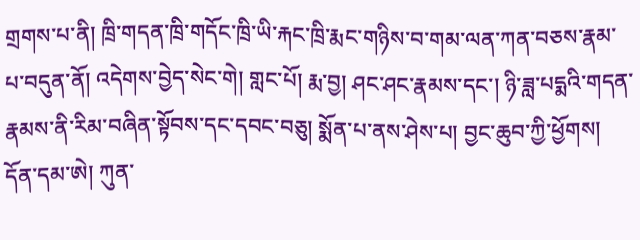གྲགས་པ་ནི། ཁྲི་གདན་ཁྲི་གདོང་ཁྲི་ཡི་རྐང་ཁྲི་རྨང་གཉིས་བ་གམ་ལན་ཀན་བཅས་རྣམ་པ་བདུན་ནོ། འདེགས་བྱེད་སེང་གེ། གླང་པོ། རྨ་བྱ། ཤང་ཤང་རྣམས་དང་། ཉི་ཟླ་པདྨའི་གདན་རྣམས་ནི་རིམ་བཞིན་སྟོབས་དང་དབང་བཅུ། སྨོན་པ་ནས་ཤེས་པ། བྱང་ཆུབ་ཀྱི་ཕྱོགས། དོན་དམ་ཨེ། ཀུན་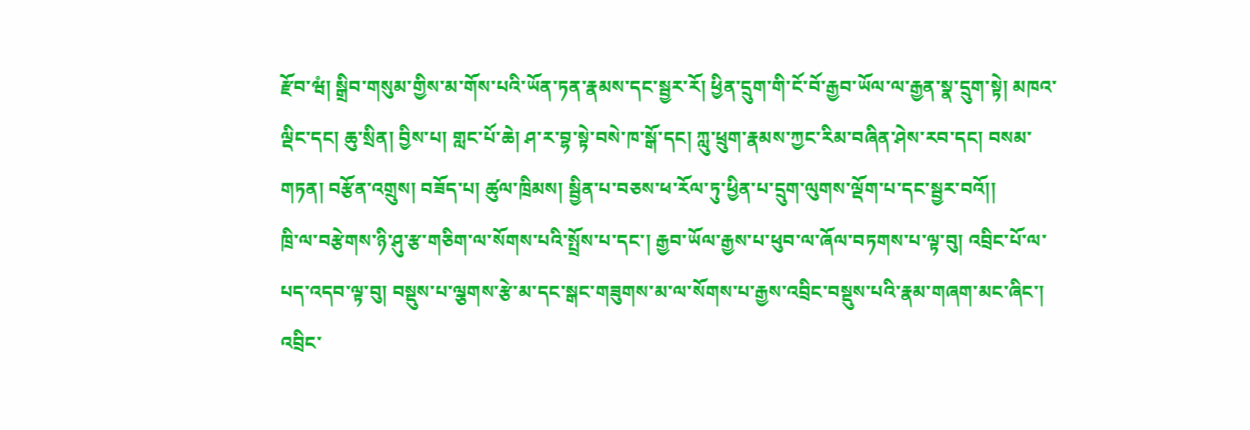རྫོབ་ཝཾ། སྒྲིབ་གསུམ་གྱིས་མ་གོས་པའི་ཡོན་ཏན་རྣམས་དང་སྦྱར་རོ། ཕྱིན་དྲུག་གི་ངོ་བོ་རྒྱབ་ཡོལ་ལ་རྒྱན་སྣ་དྲུག་སྟེ། མཁའ་ལྡིང་དང། ཆུ་སྲིན། བྱིས་པ། གླང་པོ་ཆེ། ཤ་ར་བྷ་སྟེ་བསེ་ཁ་སྒོ་དང། ཀླུ་ཕྲུག་རྣམས་ཀྱང་རིམ་བཞིན་ཤེས་རབ་དང། བསམ་གཏན། བརྩོན་འགྲུས། བཟོད་པ། ཚུལ་ཁྲིམས། སྦྱིན་པ་བཅས་ཕ་རོལ་ཏུ་ཕྱིན་པ་དྲུག་ལུགས་ལྡོག་པ་དང་སྦྱར་བའོ།།
ཁྲི་ལ་བརྩེགས་ཉི་ཤུ་རྩ་གཅིག་ལ་སོགས་པའི་སྤྲོས་པ་དང་། རྒྱབ་ཡོལ་རྒྱས་པ་ཕུབ་ལ་ཞོལ་བཏགས་པ་ལྟ་བུ། འབྲིང་པོ་ལ་པད་འདབ་ལྟ་བུ། བསྡུས་པ་ལྕགས་རྩེ་མ་དང་སྒང་གཟུགས་མ་ལ་སོགས་པ་རྒྱས་འབྲིང་བསྡུས་པའི་རྣམ་གཞག་མང་ཞིང་། འབྲིང་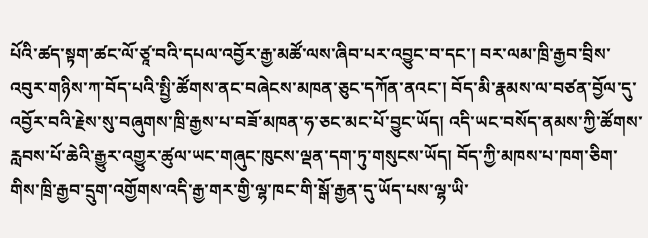པོའི་ཚད་སྟག་ཚང་ལོ་ཙཱ་བའི་དཔལ་འབྱོར་རྒྱ་མཚོ་ལས་ཞིབ་པར་འབྱུང་བ་དང་། བར་ལམ་ཁྲི་རྒྱབ་བྲིས་འབུར་གཉིས་ཀ་བོད་པའི་སྤྱི་ཚོགས་ནང་བཞེངས་མཁན་ཅུང་དཀོན་ནའང་། བོད་མི་རྣམས་ལ་བཙན་བྱོལ་དུ་འབྱོར་བའི་རྗེས་སུ་བཞུགས་ཁྲི་རྒྱས་པ་བཟོ་མཁན་ཧ་ཅང་མང་པོ་བྱུང་ཡོད། འདི་ཡང་བསོད་ནམས་ཀྱི་ཚོགས་རླབས་པོ་ཆེའི་རྒྱུར་འགྱུར་ཚུལ་ཡང་གཞུང་ཁུངས་ལྡན་དག་ཏུ་གསུངས་ཡོད། བོད་ཀྱི་མཁས་པ་ཁག་ཅིག་གིས་ཁྲི་རྒྱབ་དྲུག་འགྱོགས་འདི་རྒྱ་གར་གྱི་ལྷ་ཁང་གི་སྒོ་རྒྱན་དུ་ཡོད་པས་ལྷ་ཡི་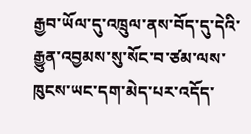རྒྱབ་ཡོལ་དུ་འཁྲུལ་ནས་བོད་དུ་དེའི་རྒྱུན་འབྱམས་སུ་སོང་བ་ཙམ་ལས་ཁུངས་ཡང་དག་མེད་པར་འདོད་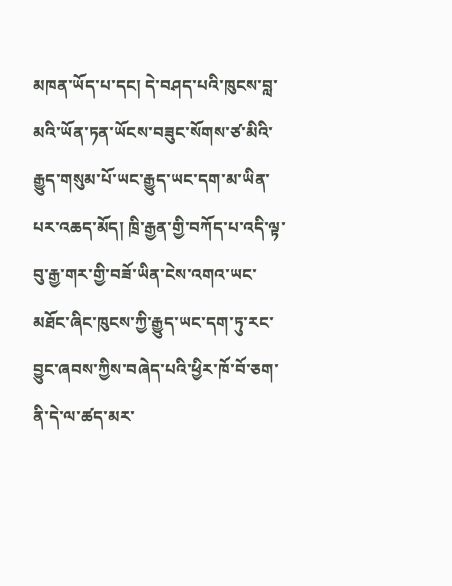མཁན་ཡོད་པ་དང། དེ་བཤད་པའི་ཁུངས་བླ་མའི་ཡོན་ཏན་ཡོངས་བཟུང་སོགས་ཙ་མིའི་རྒྱུད་གསུམ་པོ་ཡང་རྒྱུད་ཡང་དག་མ་ཡིན་པར་འཆད་མོད། ཁྲི་རྒྱན་གྱི་བཀོད་པ་འདི་ལྟ་བུ་རྒྱ་གར་གྱི་བཟོ་ཡིན་ངེས་འགའ་ཡང་མཐོང་ཞིང་ཁུངས་ཀྱི་རྒྱུད་ཡང་དག་ཏུ་རང་བྱུང་ཞབས་ཀྱིས་བཞེད་པའི་ཕྱིར་ཁོ་བོ་ཅག་ནི་དེ་ལ་ཚད་མར་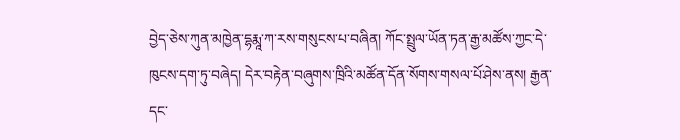བྱེད་ཅེས་ཀུན་མཁྱེན་དྷརྨཱ་ཀ་རས་གསུངས་པ་བཞིན། ཀོང་སྤྲུལ་ཡོན་ཏན་རྒྱ་མཚོས་ཀྱང་དེ་ཁུངས་དག་ཏུ་བཞེད། དེར་བརྟེན་བཞུགས་ཁྲིའི་མཚོན་དོན་སོགས་གསལ་པོ་ཤེས་ནས། རྒྱན་དང་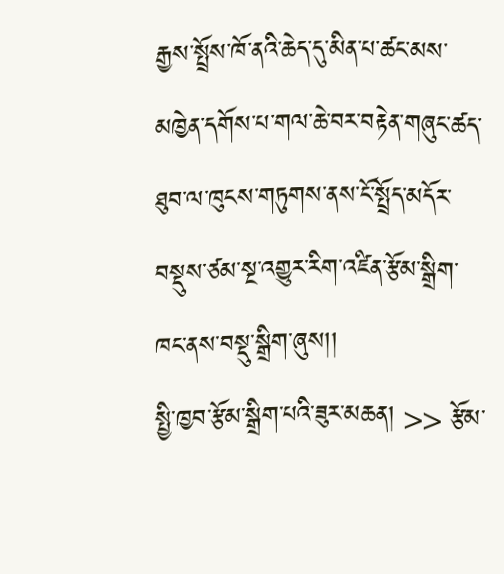རྒྱས་སྤྲོས་ཁོ་ནའི་ཆེད་དུ་མིན་པ་ཚང་མས་མཁྱེན་དགོས་པ་གལ་ཆེ་བར་བརྟེན་གཞུང་ཚད་ཐུབ་ལ་ཁུངས་གཏུགས་ནས་ངོ་སྤྲོད་མདོར་བསྡུས་ཙམ་སྔ་འགྱུར་རིག་འཛིན་རྩོམ་སྒྲིག་ཁང་ནས་བསྡུ་སྒྲིག་ཞུས།།
སྤྱི་ཁྱབ་རྩོམ་སྒྲིག་པའི་ཟུར་མཆན། >> རྩོམ་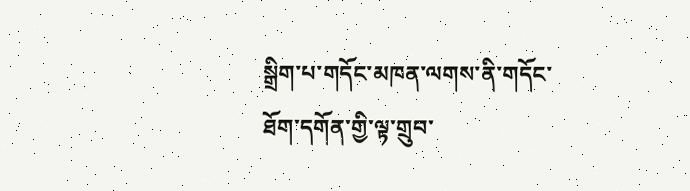སྒྲིག་པ་གདོང་མཁན་ལགས་ནི་གདོང་ཐོག་དགོན་གྱི་ལྟ་གྲུབ་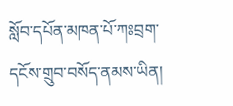སློབ་དཔོན་མཁན་པོ་ཀཿབྲག་དངོས་གྲུབ་བསོད་ནམས་ཡིན།